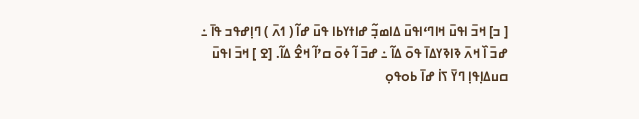[ ߏ] ߞߏ߫ ߊߟߎ߫ ߞߊߣߵߊߟߎ߫ ߡߊߘߏ߲߬ ߝߊߙߌߕߊ ߟߎ߫ ߝߊ߬ ( ߗߍ߫ ) ߣߊ߲ߝߟߏ ߟߊ߫ ߸ ߝߏ߫ ߊ߰ ߞߍ߫ ߢߊߢߌߡߊ߫ ߟߋ߫ ߡߊ߬ ߸ ߝߏ߫ ߊ߬ ߦߋ߫ ߛߴߊ߬ ߞߐ߮ ߡߊ߬. [ߐ ] ߞߏ߫ ߊߟߎ߫ ߛߎߡߊ߲ߟߊ߲ ߣߌ߫ ߖߊ߭ ߝߊ߫ ߕߋߟߋ߲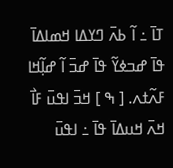ߠߊ߫ ߸ ߊ߬ ߕߍ߫ ߣߌߡߊ ߞߘߊߡߊ߫ ߟߊ߫ ߝߏߦߌ߬ ߟߊ߫ ߝߏ߫ ߊ߬ ߝߊ߲߬ߞߊ ߓߍ߬ߙߍ. [ ߒ ] ߞߏ߫ ߊߟߎ߫ ߓߊ߯ ߞߍ߫ ߞߎߡߊ߫ ߟߊ߫ ߸ ߊߟߎ߫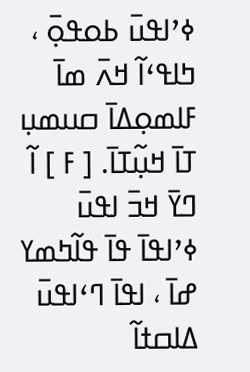ߦߴߊߟߎ߫ ߕߋߟߋ߲߫ ، ߤߊߟߵߊ߬ ߞߍ߫ ߘߊ߫ ߓߊߘߋ߲ߡߊ߫ ߛߎߘߎ߲ ߠߊ߫ ߞߎ߲߬ߠߊ߫. [ ߓ ] ߊ߬ ߣߌ߫ ߞߏ߫ ߊߟߎ߫ ߦߴߊߟߊ߫ ߟߊ߫ ߟߊ߬ߤߘߌ ߝߊ߫ ، ߊߟߊ߫ ߣߵߊߟߎ߫ ߡߊߛߙߊ߬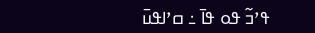ߟߴߏ߬ ߟߋ ߟߊ߫ ߸ ߛߴߊߟߎ߫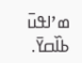ߘߴߊߟߎ߫ ߕߊ߰ߛߌ߫.